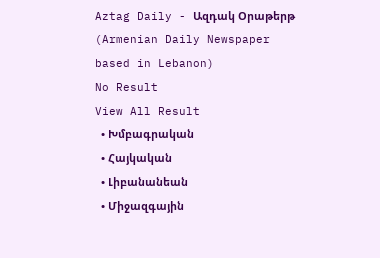Aztag Daily - Ազդակ Օրաթերթ (Armenian Daily Newspaper based in Lebanon)
No Result
View All Result
  • Խմբագրական
  • Հայկական
  • Լիբանանեան
  • Միջազգային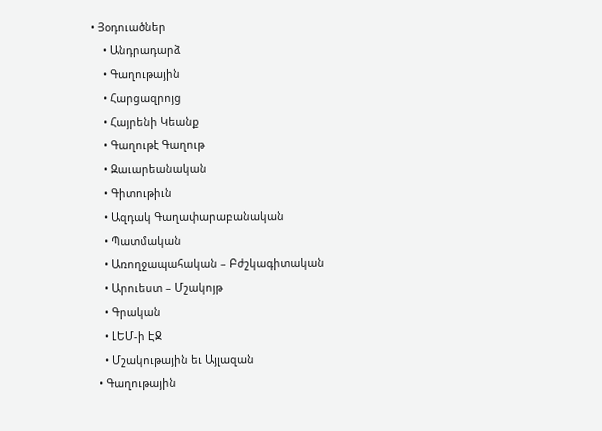• Յօդուածներ
    • Անդրադարձ
    • Գաղութային
    • Հարցազրոյց
    • Հայրենի Կեանք
    • Գաղութէ Գաղութ
    • Զաւարեանական
    • Գիտութիւն
    • Ազդակ Գաղափարաբանական
    • Պատմական
    • Առողջապահական – Բժշկագիտական
    • Արուեստ – Մշակոյթ
    • Գրական
    • ԼԵՄ-ի ԷՋ
    • Մշակութային եւ Այլազան
  • Գաղութային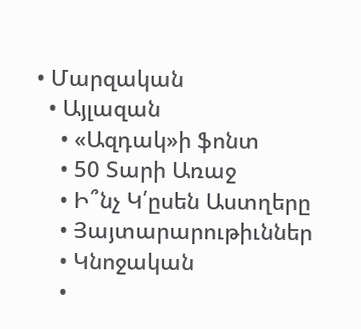• Մարզական
  • Այլազան
    • «Ազդակ»ի ֆոնտ
    • 50 Տարի Առաջ
    • Ի՞նչ Կ՛ըսեն Աստղերը
    • Յայտարարութիւններ
    • Կնոջական
    •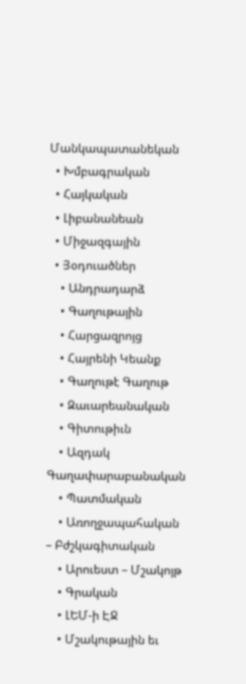Մանկապատանեկան
  • Խմբագրական
  • Հայկական
  • Լիբանանեան
  • Միջազգային
  • Յօդուածներ
    • Անդրադարձ
    • Գաղութային
    • Հարցազրոյց
    • Հայրենի Կեանք
    • Գաղութէ Գաղութ
    • Զաւարեանական
    • Գիտութիւն
    • Ազդակ Գաղափարաբանական
    • Պատմական
    • Առողջապահական – Բժշկագիտական
    • Արուեստ – Մշակոյթ
    • Գրական
    • ԼԵՄ-ի ԷՋ
    • Մշակութային եւ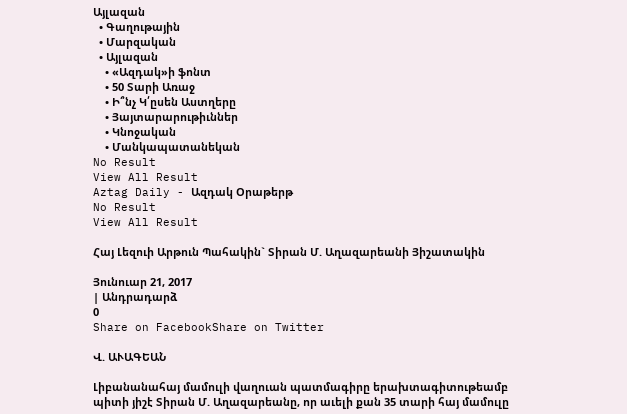Այլազան
  • Գաղութային
  • Մարզական
  • Այլազան
    • «Ազդակ»ի ֆոնտ
    • 50 Տարի Առաջ
    • Ի՞նչ Կ՛ըսեն Աստղերը
    • Յայտարարութիւններ
    • Կնոջական
    • Մանկապատանեկան
No Result
View All Result
Aztag Daily - Ազդակ Օրաթերթ
No Result
View All Result

Հայ Լեզուի Արթուն Պահակին` Տիրան Մ. Աղազարեանի Յիշատակին

Յունուար 21, 2017
| Անդրադարձ
0
Share on FacebookShare on Twitter

Վ. ԱՒԱԳԵԱՆ

Լիբանանահայ մամուլի վաղուան պատմագիրը երախտագիտութեամբ պիտի յիշէ Տիրան Մ. Աղազարեանը, որ աւելի քան 35 տարի հայ մամուլը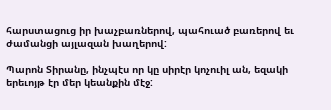հարստացուց իր խաչբառներով, պահուած բառերով եւ ժամանցի այլազան խաղերով:

Պարոն Տիրանը, ինչպէս որ կը սիրէր կոչուիլ ան, եզակի երեւոյթ էր մեր կեանքին մէջ: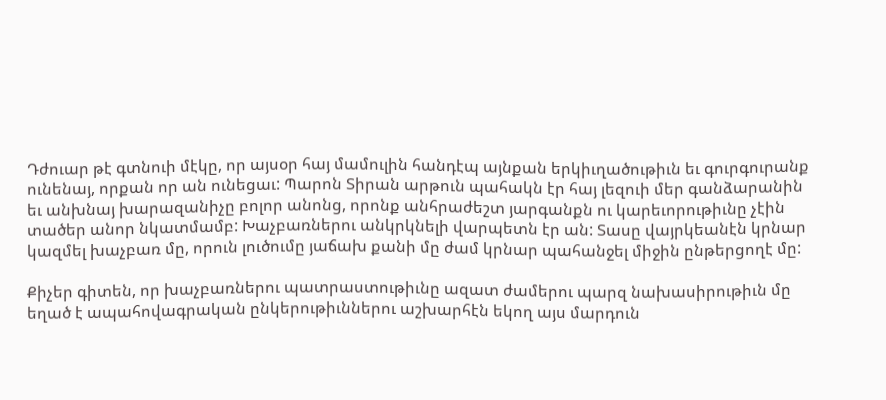Դժուար թէ գտնուի մէկը, որ այսօր հայ մամուլին հանդէպ այնքան երկիւղածութիւն եւ գուրգուրանք ունենայ, որքան որ ան ունեցաւ: Պարոն Տիրան արթուն պահակն էր հայ լեզուի մեր գանձարանին եւ անխնայ խարազանիչը բոլոր անոնց, որոնք անհրաժեշտ յարգանքն ու կարեւորութիւնը չէին տածեր անոր նկատմամբ: Խաչբառներու անկրկնելի վարպետն էր ան: Տասը վայրկեանէն կրնար կազմել խաչբառ մը, որուն լուծումը յաճախ քանի մը ժամ կրնար պահանջել միջին ընթերցողէ մը:

Քիչեր գիտեն, որ խաչբառներու պատրաստութիւնը ազատ ժամերու պարզ նախասիրութիւն մը եղած է ապահովագրական ընկերութիւններու աշխարհէն եկող այս մարդուն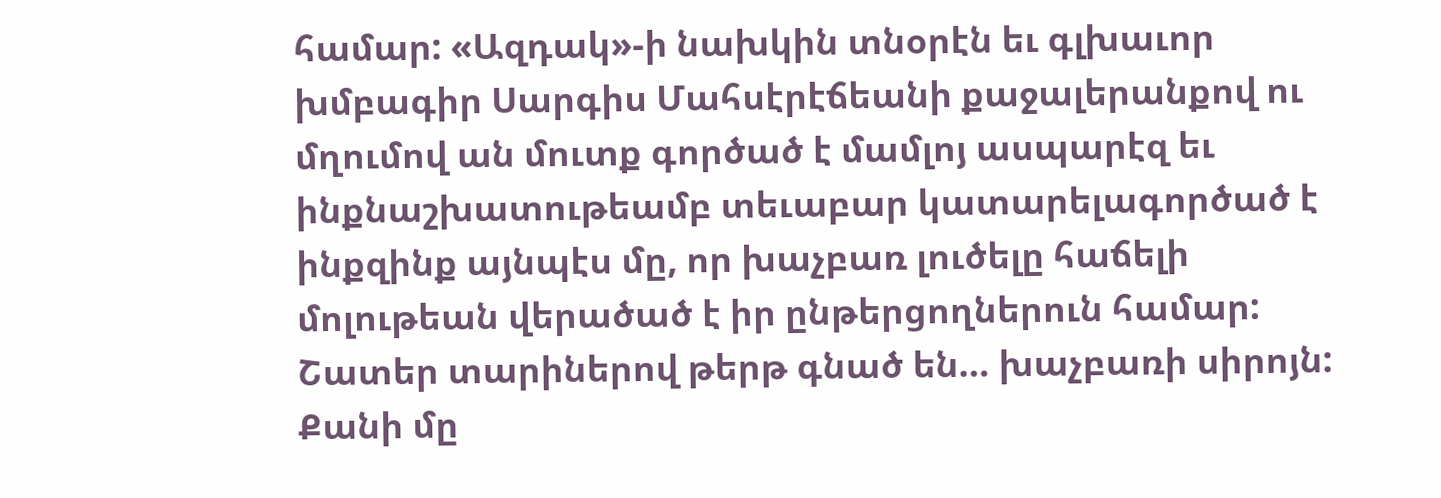համար: «Ազդակ»-ի նախկին տնօրէն եւ գլխաւոր խմբագիր Սարգիս Մահսէրէճեանի քաջալերանքով ու մղումով ան մուտք գործած է մամլոյ ասպարէզ եւ ինքնաշխատութեամբ տեւաբար կատարելագործած է ինքզինք այնպէս մը, որ խաչբառ լուծելը հաճելի մոլութեան վերածած է իր ընթերցողներուն համար: Շատեր տարիներով թերթ գնած են… խաչբառի սիրոյն: Քանի մը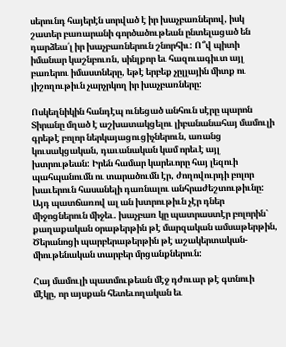սերունդ հայերէն սորված է իր խաչբառներով, իսկ շատեր բառարանի գործածութեան ընտելացած են դարձեա՛լ իր խաչբառներուն շնորհիւ: Ո՞վ պիտի իմանար կաշնբուռն, սինլքոր եւ հազուագիւտ այլ բառերու իմաստները, եթէ երբեք չըլլային միտք ու յիշողութիւն չարչրկող իր խաչբառները:

Ոսկեղնիկին հանդէպ ունեցած անհուն սէրը պարոն Տիրանը մղած է աշխատակցելու լիբանանահայ մամուլի գրեթէ բոլոր ներկայացուցիչներուն, առանց կուսակցական, դաւանական կամ որեւէ այլ խտրութեան: Իրեն համար կարեւորը հայ լեզուի պահպանումն ու տարածումն էր, ժողովուրդի բոլոր խաւերուն հասանելի դառնալու անհրաժեշտութիւնը: Այդ պատճառով ալ ան խտրութիւն չէր դներ միջոցներուն միջեւ. խաչբառ կը պատրաստէր բոլորին` քաղաքական օրաթերթին թէ մարզական ամսաթերթին, Ծերանոցի պարբերաթերթին թէ աշակերտական-միութենական տարբեր մրցանքներուն:

Հայ մամուլի պատմութեան մէջ դժուար թէ գտնուի մէկը, որ այսքան հետեւողական եւ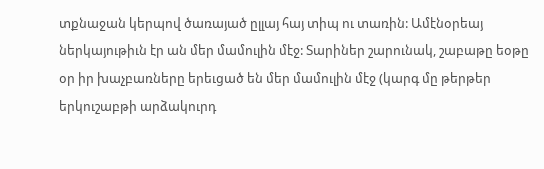տքնաջան կերպով ծառայած ըլլայ հայ տիպ ու տառին: Ամէնօրեայ ներկայութիւն էր ան մեր մամուլին մէջ: Տարիներ շարունակ, շաբաթը եօթը օր իր խաչբառները երեւցած են մեր մամուլին մէջ (կարգ մը թերթեր երկուշաբթի արձակուրդ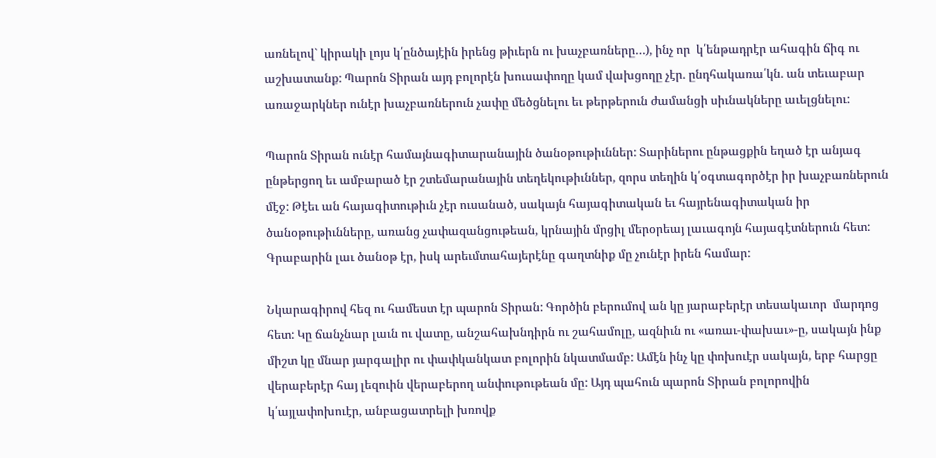առնելով` կիրակի լոյս կ՛ընծայէին իրենց թիւերն ու խաչբառները…), ինչ որ  կ՛ենթադրէր ահագին ճիգ ու աշխատանք: Պարոն Տիրան այդ բոլորէն խուսափողը կամ վախցողը չէր. ընդհակառա՛կն. ան տեւաբար առաջարկներ ունէր խաչբառներուն չափը մեծցնելու եւ թերթերուն ժամանցի սիւնակները աւելցնելու:

Պարոն Տիրան ունէր համայնագիտարանային ծանօթութիւններ: Տարիներու ընթացքին եղած էր անյագ ընթերցող եւ ամբարած էր շտեմարանային տեղեկութիւններ, զորս տեղին կ՛օգտագործէր իր խաչբառներուն մէջ: Թէեւ ան հայագիտութիւն չէր ուսանած, սակայն հայագիտական եւ հայրենագիտական իր ծանօթութիւնները, առանց չափազանցութեան, կրնային մրցիլ մերօրեայ լաւագոյն հայագէտներուն հետ: Գրաբարին լաւ ծանօթ էր, իսկ արեւմտահայերէնը գաղտնիք մը չունէր իրեն համար:

Նկարագիրով հեզ ու համեստ էր պարոն Տիրան: Գործին բերումով ան կը յարաբերէր տեսակաւոր  մարդոց հետ: Կը ճանչնար լաւն ու վատը, անշահախնդիրն ու շահամոլը, ազնիւն ու «առաւ-փախաւ»-ը, սակայն ինք միշտ կը մնար յարգալիր ու փափկանկատ բոլորին նկատմամբ: Ամէն ինչ կը փոխուէր սակայն, երբ հարցը վերաբերէր հայ լեզուին վերաբերող անփութութեան մը: Այդ պահուն պարոն Տիրան բոլորովին կ՛այլափոխուէր, անբացատրելի խռովք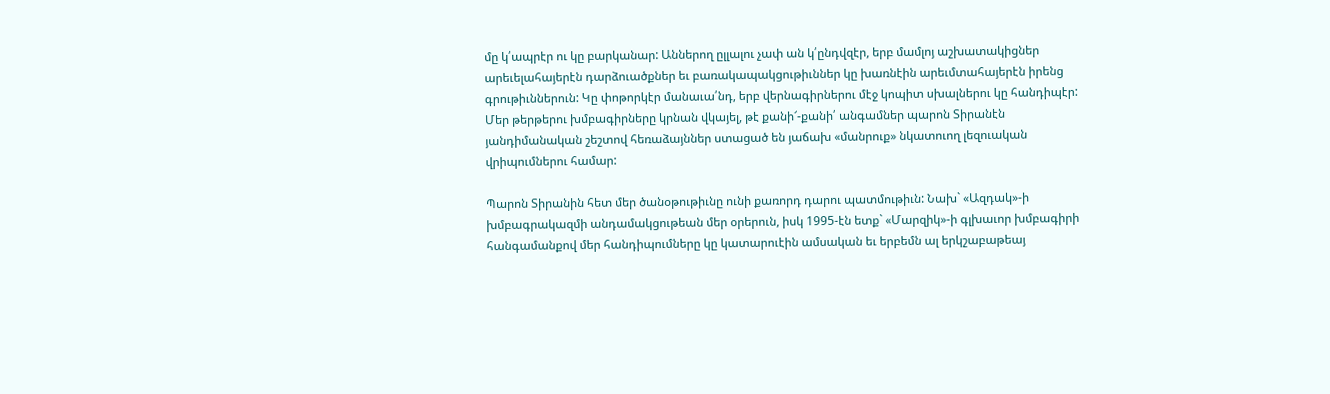մը կ՛ապրէր ու կը բարկանար: Աններող ըլլալու չափ ան կ՛ընդվզէր, երբ մամլոյ աշխատակիցներ արեւելահայերէն դարձուածքներ եւ բառակապակցութիւններ կը խառնէին արեւմտահայերէն իրենց գրութիւններուն: Կը փոթորկէր մանաւա՛նդ, երբ վերնագիրներու մէջ կոպիտ սխալներու կը հանդիպէր: Մեր թերթերու խմբագիրները կրնան վկայել, թէ քանի՜-քանի՛ անգամներ պարոն Տիրանէն յանդիմանական շեշտով հեռաձայններ ստացած են յաճախ «մանրուք» նկատուող լեզուական վրիպումներու համար:

Պարոն Տիրանին հետ մեր ծանօթութիւնը ունի քառորդ դարու պատմութիւն: Նախ` «Ազդակ»-ի խմբագրակազմի անդամակցութեան մեր օրերուն, իսկ 1995-էն ետք` «Մարզիկ»-ի գլխաւոր խմբագիրի հանգամանքով մեր հանդիպումները կը կատարուէին ամսական եւ երբեմն ալ երկշաբաթեայ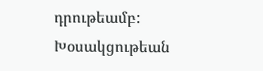դրութեամբ: Խօսակցութեան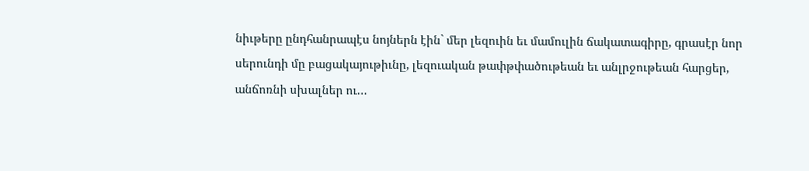նիւթերը ընդհանրապէս նոյներն էին` մեր լեզուին եւ մամուլին ճակատագիրը, գրասէր նոր սերունդի մը բացակայութիւնը, լեզուական թափթփածութեան եւ անլրջութեան հարցեր, անճոռնի սխալներ ու…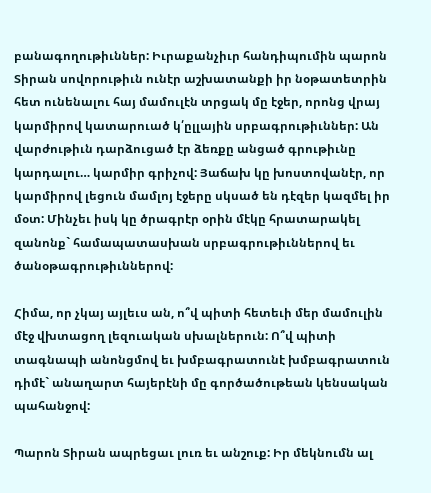բանագողութիւններ: Իւրաքանչիւր հանդիպումին պարոն Տիրան սովորութիւն ունէր աշխատանքի իր նօթատետրին հետ ունենալու հայ մամուլէն տրցակ մը էջեր, որոնց վրայ կարմիրով կատարուած կ՛ըլլային սրբագրութիւններ: Ան վարժութիւն դարձուցած էր ձեռքը անցած գրութիւնը կարդալու… կարմիր գրիչով: Յաճախ կը խոստովանէր, որ կարմիրով լեցուն մամլոյ էջերը սկսած են դէզեր կազմել իր մօտ: Մինչեւ իսկ կը ծրագրէր օրին մէկը հրատարակել զանոնք` համապատասխան սրբագրութիւններով եւ ծանօթագրութիւններով:

Հիմա, որ չկայ այլեւս ան, ո՞վ պիտի հետեւի մեր մամուլին մէջ վխտացող լեզուական սխալներուն: Ո՞վ պիտի տագնապի անոնցմով եւ խմբագրատունէ խմբագրատուն դիմէ` անաղարտ հայերէնի մը գործածութեան կենսական պահանջով:

Պարոն Տիրան ապրեցաւ լուռ եւ անշուք: Իր մեկնումն ալ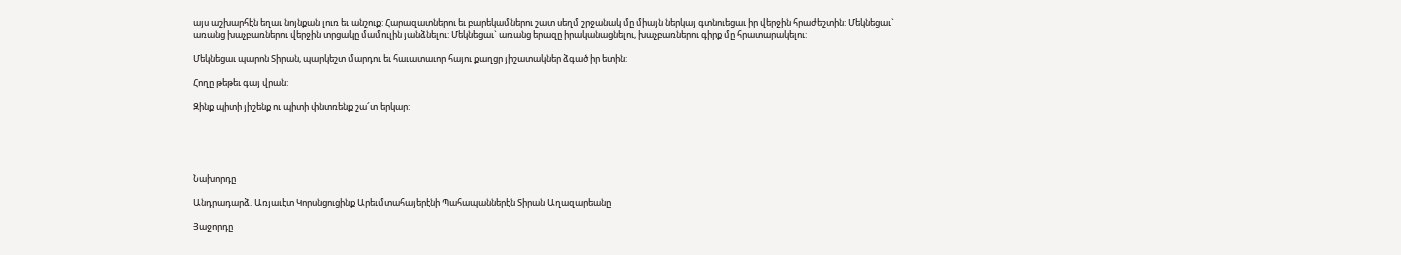այս աշխարհէն եղաւ նոյնքան լուռ եւ անշուք: Հարազատներու եւ բարեկամներու շատ սեղմ շրջանակ մը միայն ներկայ գտնուեցաւ իր վերջին հրաժեշտին: Մեկնեցաւ` առանց խաչբառներու վերջին տրցակը մամուլին յանձնելու: Մեկնեցաւ` առանց երազը իրականացնելու, խաչբառներու գիրք մը հրատարակելու:

Մեկնեցաւ պարոն Տիրան, պարկեշտ մարդու եւ հաւատաւոր հայու քաղցր յիշատակներ ձգած իր ետին:

Հողը թեթեւ գայ վրան:

Զինք պիտի յիշենք ու պիտի փնտռենք շա՜տ երկար:





Նախորդը

Անդրադարձ. Առյաւէտ Կորսնցուցինք Արեւմտահայերէնի Պահապաններէն Տիրան Աղազարեանը

Յաջորդը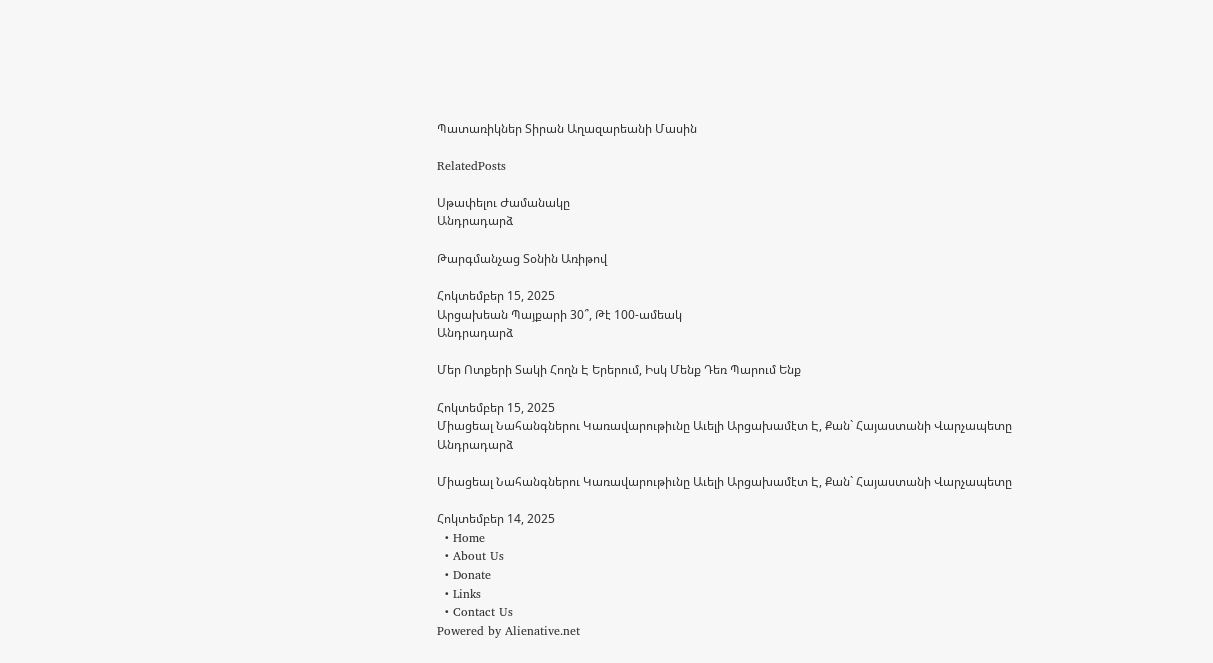Պատառիկներ Տիրան Աղազարեանի Մասին

RelatedPosts

Սթափելու Ժամանակը
Անդրադարձ

Թարգմանչաց Տօնին Առիթով

Հոկտեմբեր 15, 2025
Արցախեան Պայքարի 30՞, Թէ 100-ամեակ
Անդրադարձ

Մեր Ոտքերի Տակի Հողն Է Երերում, Իսկ Մենք Դեռ Պարում Ենք

Հոկտեմբեր 15, 2025
Միացեալ Նահանգներու Կառավարութիւնը Աւելի Արցախամէտ Է, Քան` Հայաստանի Վարչապետը
Անդրադարձ

Միացեալ Նահանգներու Կառավարութիւնը Աւելի Արցախամէտ Է, Քան` Հայաստանի Վարչապետը

Հոկտեմբեր 14, 2025
  • Home
  • About Us
  • Donate
  • Links
  • Contact Us
Powered by Alienative.net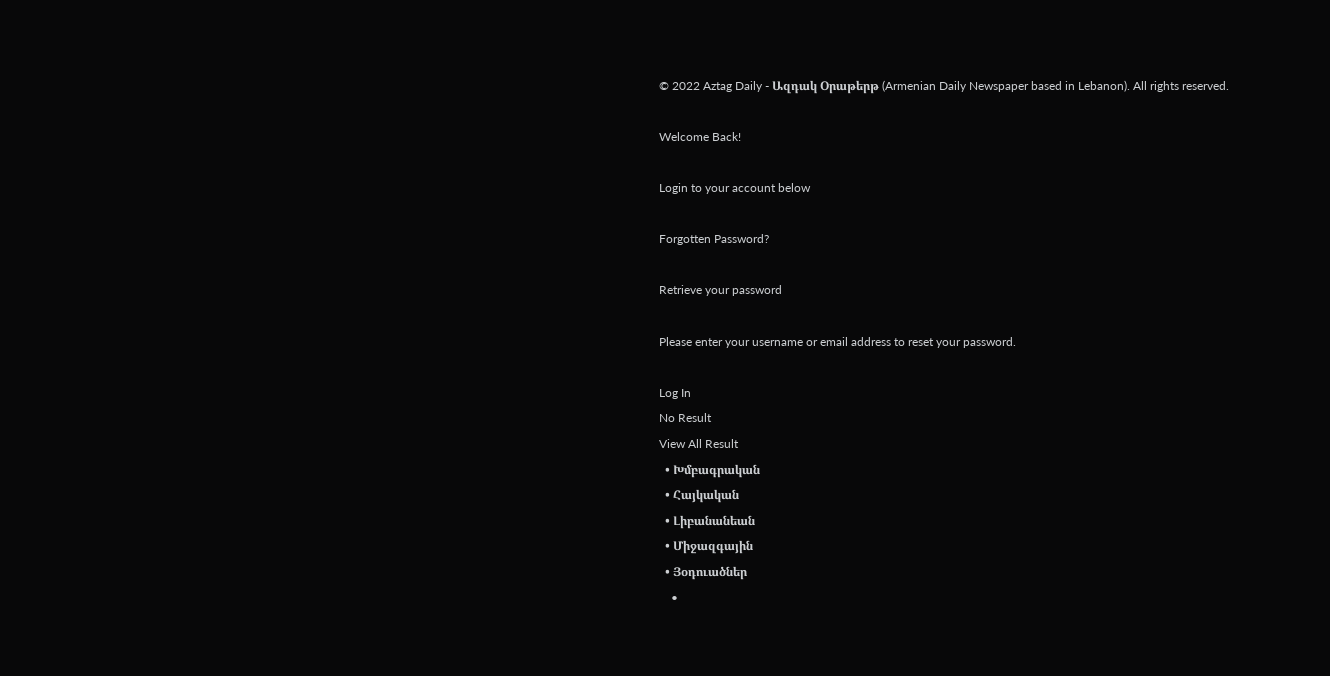© 2022 Aztag Daily - Ազդակ Օրաթերթ (Armenian Daily Newspaper based in Lebanon). All rights reserved.

Welcome Back!

Login to your account below

Forgotten Password?

Retrieve your password

Please enter your username or email address to reset your password.

Log In
No Result
View All Result
  • Խմբագրական
  • Հայկական
  • Լիբանանեան
  • Միջազգային
  • Յօդուածներ
    •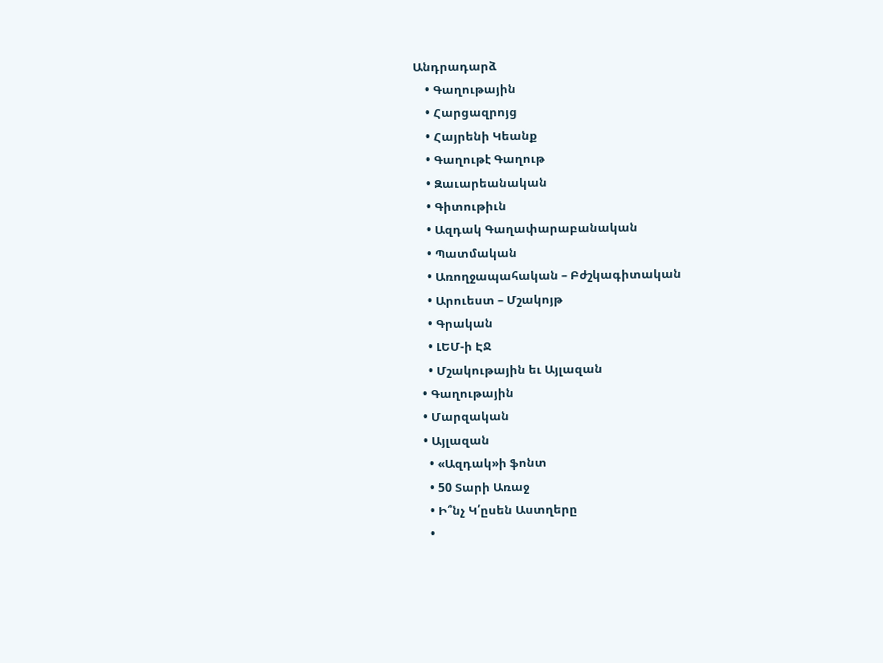Անդրադարձ
    • Գաղութային
    • Հարցազրոյց
    • Հայրենի Կեանք
    • Գաղութէ Գաղութ
    • Զաւարեանական
    • Գիտութիւն
    • Ազդակ Գաղափարաբանական
    • Պատմական
    • Առողջապահական – Բժշկագիտական
    • Արուեստ – Մշակոյթ
    • Գրական
    • ԼԵՄ-ի ԷՋ
    • Մշակութային եւ Այլազան
  • Գաղութային
  • Մարզական
  • Այլազան
    • «Ազդակ»ի ֆոնտ
    • 50 Տարի Առաջ
    • Ի՞նչ Կ՛ըսեն Աստղերը
    •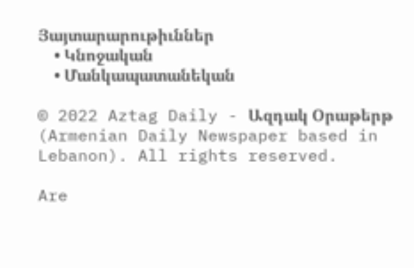Յայտարարութիւններ
    • Կնոջական
    • Մանկապատանեկան

© 2022 Aztag Daily - Ազդակ Օրաթերթ (Armenian Daily Newspaper based in Lebanon). All rights reserved.

Are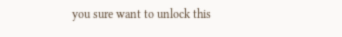you sure want to unlock this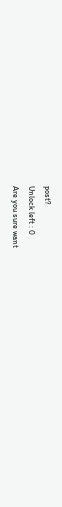post?
Unlock left : 0
Are you sure want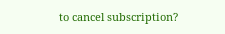to cancel subscription?